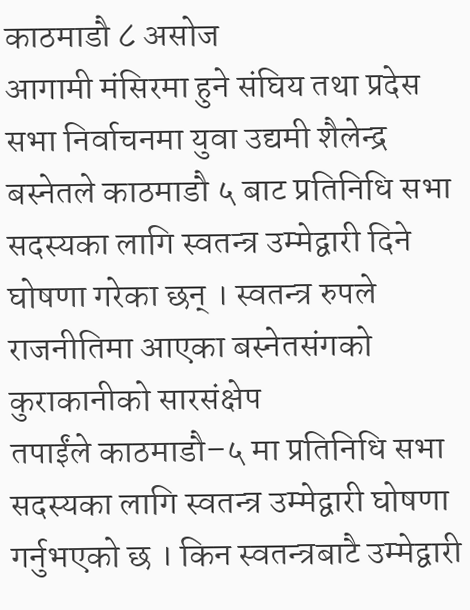काठमाडौ ८ असोज
आगामी मंसिरमा हुने संघिय तथा प्रदेस सभा निर्वाचनमा युवा उद्यमी शैलेन्द्र बस्नेतले काठमाडौ ५ बाट प्रतिनिधि सभा सदस्यका लागि स्वतन्त्र उम्मेद्वारी दिने घोषणा गरेका छन् । स्वतन्त्र रुपले राजनीतिमा आएका बस्नेतसंगको कुराकानीको सारसंक्षेप
तपाईंले काठमाडौ–५ मा प्रतिनिधि सभा सदस्यका लागि स्वतन्त्र उम्मेद्वारी घोषणा गर्नुभएको छ । किन स्वतन्त्रबाटै उम्मेद्वारी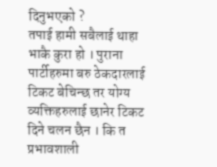दिनुभएको ?
तपाई हामी सबैलाई थाहा भाकै कुरा हो । पुराना पार्टीहरुमा बरु ठेकदारलाई टिकट बेचिन्छ तर योग्य व्यक्तिहरुलाई छानेर टिकट दिने चलन छैन । कि त प्रभावशाली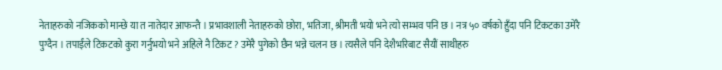नेताहरुको नजिकको मान्छे या त नातेदार आफन्तै । प्रभावशाली नेताहरुको छोरा, भतिजा, श्रीमती भयो भने त्यो सम्भव पनि छ । नत्र ५० वर्षको हुँदा पनि टिकटका उमेरै पुग्दैन । तपाईंले टिकटको कुरा गर्नुभयो भने अहिले नै टिकट ? उमेरै पुगेको छैन भन्ने चलन छ । त्यसैले पनि देशैभरिबाट सैयौं साथीहरु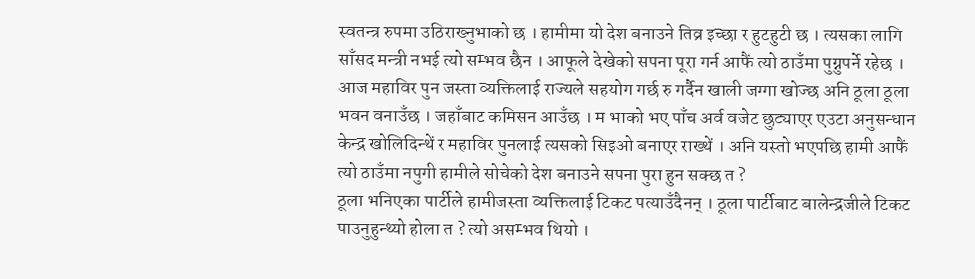स्वतन्त्र रुपमा उठिराख्नुभाको छ । हामीमा यो देश बनाउने तिव्र इच्छा र हुटहुटी छ । त्यसका लागि साँसद मन्त्री नभई त्यो सम्भव छैन । आफूले देखेको सपना पूरा गर्न आफैं त्यो ठाउँमा पुग्नुपर्ने रहेछ । आज महाविर पुन जस्ता व्यक्तिलाई राज्यले सहयोग गर्छ रु गर्दैन खाली जग्गा खोज्छ अनि ठूला ठूला भवन वनाउँछ । जहाँबाट कमिसन आउँछ । म भाको भए पाँच अर्व वजेट छुट्याएर एउटा अनुसन्धान केन्द्र खोलिदिन्थें र महाविर पुनलाई त्यसको सिइओ बनाएर राख्थें । अनि यस्तो भएपछि हामी आफैं त्यो ठाउँमा नपुगी हामीले सोचेको देश बनाउने सपना पुरा हुन सक्छ त ?
ठूला भनिएका पार्टीले हामीजस्ता व्यक्तिलाई टिकट पत्याउँदैनन् । ठूला पार्टीबाट बालेन्द्रजीले टिकट पाउनुहुन्थ्यो होला त ? त्यो असम्भव थियो ।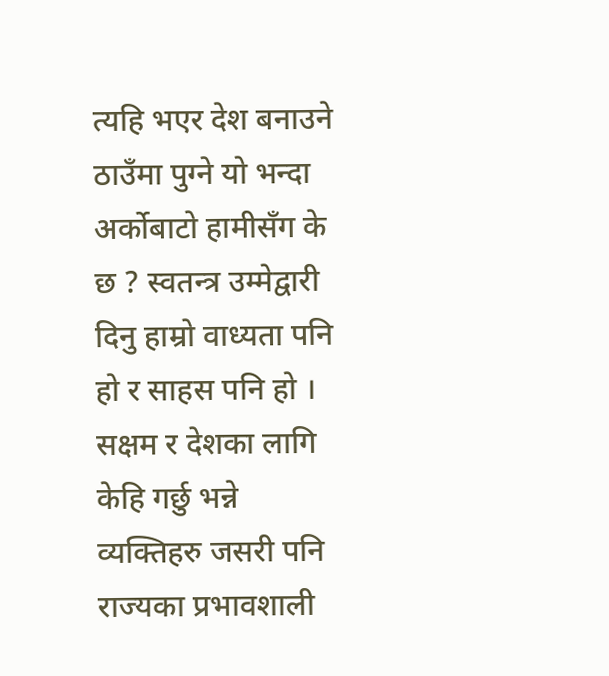त्यहि भएर देश बनाउने ठाउँमा पुग्ने यो भन्दा अर्कोबाटो हामीसँग के छ ? स्वतन्त्र उम्मेद्वारी दिनु हाम्रो वाध्यता पनि हो र साहस पनि हो । सक्षम र देशका लागि केहि गर्छु भन्ने व्यक्तिहरु जसरी पनि राज्यका प्रभावशाली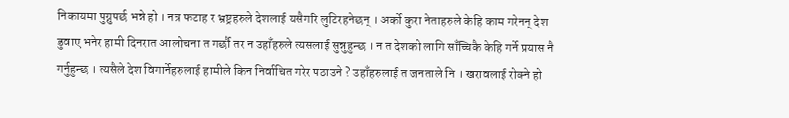निकायमा पुग्नुपर्छ भन्ने हो । नत्र फटाह र भ्रष्ट्रहरुले देशलाई यसैगरि लुटिरहनेछन् । अर्को कुरा नेताहरुले केहि काम गरेनन् देश डुवाए भनेर हामी दिनरात आलोचना त गर्छौ तर न उहाँहरुले त्यसलाई सुन्नुहुन्छ । न त देशको लागि साँच्चिकै केहि गर्ने प्रयास नै गर्नुहुन्छ । त्यसैले देश विगार्नेहरुलाई हामीले किन निर्वाचित गरेर पठाउने ? उहाँहरुलाई त जनताले नि । खरावलाई रोक्ने हो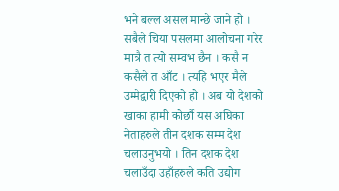भने बल्ल असल मान्छे जाने हो । सबैले चिया पसलमा आलोचना गरेर मात्रै त त्यो सम्वभ छैन । कसै न कसैले त आँट । त्यहि भएर मैले उम्मेद्वारी दिएको हो । अब यो देशको खाका हामी कोर्छौ यस अघिका नेताहरुले तीन दशक सम्म देश चलाउनुभयो । तिन दशक देश चलाउँदा उहाँहरुले कति उद्योग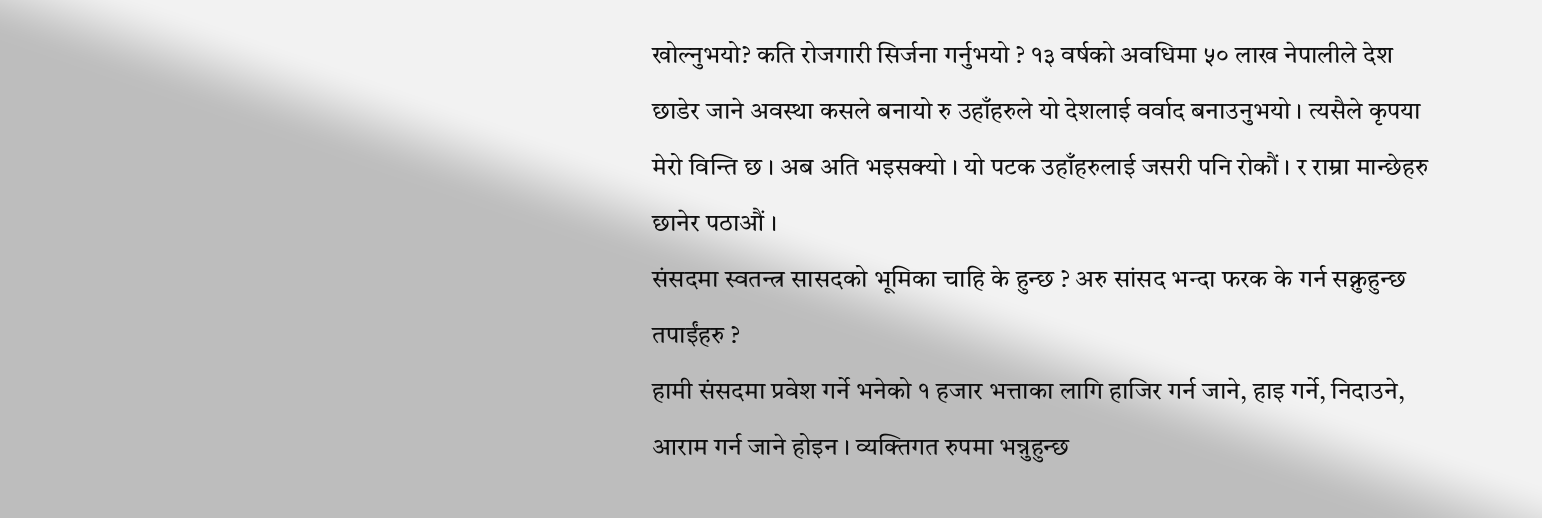खोल्नुभयो? कति रोजगारी सिर्जना गर्नुभयो ? १३ वर्षको अवधिमा ५० लाख नेपालीले देश छाडेर जाने अवस्था कसले बनायो रु उहाँहरुले यो देशलाई वर्वाद बनाउनुभयो । त्यसैले कृपया मेरो विन्ति छ । अब अति भइसक्यो । यो पटक उहाँहरुलाई जसरी पनि रोकौं । र राम्रा मान्छेहरु छानेर पठाऔं ।
संसदमा स्वतन्त्र सासदको भूमिका चाहि के हुन्छ ? अरु सांसद भन्दा फरक के गर्न सक्नुहुन्छ तपाईंहरु ?
हामी संसदमा प्रवेश गर्ने भनेको १ हजार भत्ताका लागि हाजिर गर्न जाने, हाइ गर्ने, निदाउने, आराम गर्न जाने होइन । व्यक्तिगत रुपमा भन्नुहुन्छ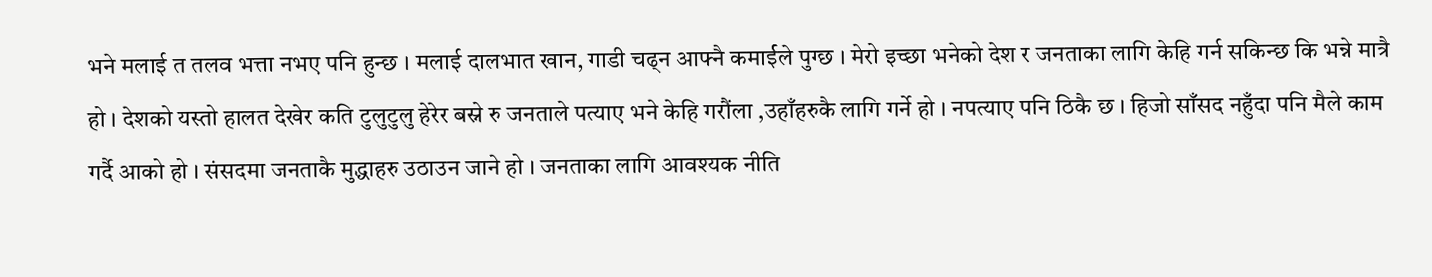भने मलाई त तलव भत्ता नभए पनि हुन्छ । मलाई दालभात खान, गाडी चढ्न आफ्नै कमार्ईले पुग्छ । मेरो इच्छा भनेको देश र जनताका लागि केहि गर्न सकिन्छ कि भन्ने मात्रै हो । देशको यस्तो हालत देखेर कति टुलुटुलु हेरेर बस्ने रु जनताले पत्याए भने केहि गरौंला ,उहाँहरुकै लागि गर्ने हो । नपत्याए पनि ठिकै छ । हिजो साँसद नहुँदा पनि मैले काम गर्दै आको हो । संसदमा जनताकै मुद्धाहरु उठाउन जाने हो । जनताका लागि आवश्यक नीति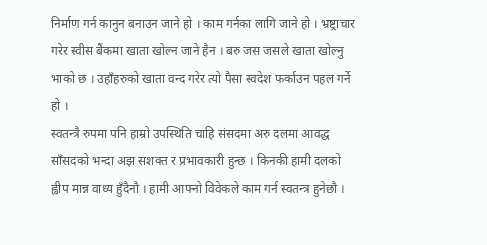निर्माण गर्न कानुन बनाउन जाने हो । काम गर्नका लागि जाने हो । भ्रष्ट्राचार गरेर स्वीस बैंकमा खाता खोल्न जाने हैन । बरु जस जसले खाता खोल्नु भाको छ । उहाँहरुको खाता वन्द गरेर त्यो पैसा स्वदेश फर्काउन पहल गर्ने हो ।
स्वतन्त्रै रुपमा पनि हाम्रो उपस्थिति चाहि संसदमा अरु दलमा आवद्ध साँसदको भन्दा अझ सशक्त र प्रभावकारी हुन्छ । किनकी हामी दलको ह्वीप मान्न वाध्य हुँदैनौ । हामी आफ्नो विवेकले काम गर्न स्वतन्त्र हुनेछौ ।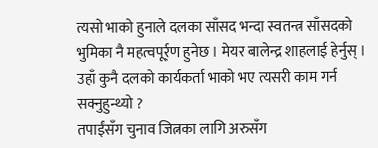त्यसो भाको हुनाले दलका साँसद भन्दा स्वतन्त्र साँसदको भुमिका नै महत्वपूर्र्ण हुनेछ । मेयर बालेन्द्र शाहलाई हेर्नुस् । उहाँ कुनै दलको कार्यकर्ता भाको भए त्यसरी काम गर्न सक्नुहुन्थ्यो ?
तपाईंसँग चुनाव जित्नका लागि अरुसँग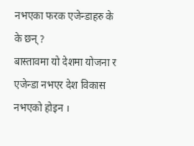नभएका फरक एजेन्डाहरु के के छन् ?
बास्तावमा यो देशमा योजना र एजेन्डा नभएर देश विकास नभएको होइन ।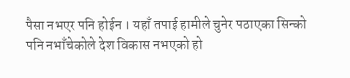पैसा नभएर पनि होईन । यहाँ तपाई हामीले चुनेर पठाएका सिन्को पनि नभाँचेकोले देश विकास नभएको हो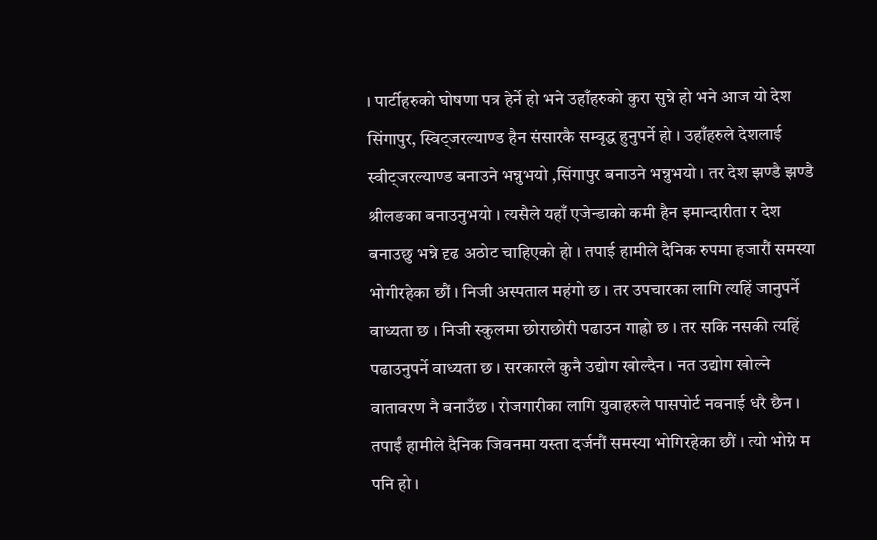। पार्टीहरुको घोषणा पत्र हेर्ने हो भने उहाँहरुको कुरा सुन्ने हो भने आज यो देश सिंगापुर, स्विट्जरल्याण्ड हैन संसारकै सम्वृद्ध हुनुपर्ने हो । उहाँहरुले देशलाई स्वीट्जरल्याण्ड बनाउने भन्नुभयो ,सिंगापुर बनाउने भन्नुभयो । तर देश झण्डै झण्डै श्रीलङका बनाउनुभयो । त्यसैले यहाँ एजेन्डाको कमी हैन इमान्दारीता र देश बनाउछु भन्ने दृढ अठोट चाहिएको हो । तपाई हामीले दैनिक रुपमा हजारौं समस्या भोगीरहेका छौं । निजी अस्पताल महंगो छ । तर उपचारका लागि त्यहिं जानुपर्ने वाध्यता छ । निजी स्कुलमा छोराछोरी पढाउन गाह्रो छ । तर सकि नसकी त्यहिं पढाउनुपर्ने वाध्यता छ । सरकारले कुनै उद्योग खोल्दैन । नत उद्योग खोल्ने वातावरण नै बनाउँछ । रोजगारीका लागि युवाहरुले पासपोर्ट नवनाई धरै छैन । तपाईं हामीले दैनिक जिवनमा यस्ता दर्जनौं समस्या भोगिरहेका छौं । त्यो भोग्ने म पनि हो ।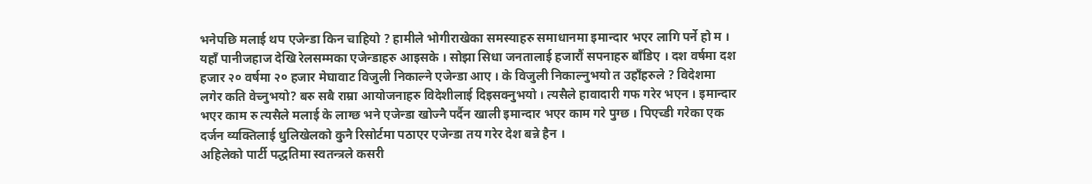भनेपछि मलाई थप एजेन्डा किन चाहियो ? हामीले भोगीराखेका समस्याहरु समाधानमा इमान्दार भएर लागि पर्ने हो म । यहाँ पानीजहाज देखि रेलसम्मका एजेन्डाहरु आइसके । सोझा सिधा जनतालाई हजारौं सपनाहरु बाँडिए । दश वर्षमा दश हजार २० वर्षमा २० हजार मेघावाट विजुली निकाल्ने एजेन्डा आए । के विजुली निकाल्नुभयो त उहाँहरुले ? विदेशमा लगेर कति वेच्नुभयो? बरु सबै राम्रा आयोजनाहरु विदेशीलाई दिइसक्नुभयो । त्यसैले हावादारी गफ गरेर भएन । इमान्दार भएर काम रु त्यसैले मलाई के लाग्छ भने एजेन्डा खोज्नै पर्दैन खाली इमान्दार भएर काम गरे पुग्छ । पिएच्डी गरेका एक दर्जन व्यक्तिलाई धुलिखेलको कुनै रिसोर्टमा पठाएर एजेन्डा तय गरेर देश बन्ने हैन ।
अहिलेको पार्टी पद्धतिमा स्वतन्त्रले कसरी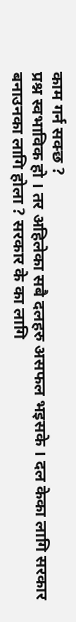काम गर्न सक्छ ?
प्रश्न स्वभाविक हो । तर अहिलेका सबै दलहरु असफल भइसके । दल केका लागि सरकार बनाउनका लागि होला ? सरकार के का लागि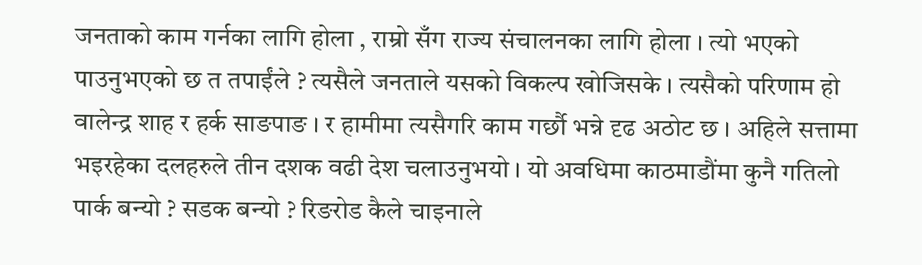जनताको काम गर्नका लागि होला , राम्रो सँग राज्य संचालनका लागि होला । त्यो भएको पाउनुभएको छ त तपाईंले ? त्यसैले जनताले यसको विकल्प खोजिसके । त्यसैको परिणाम हो वालेन्द्र शाह र हर्क साङपाङ । र हामीमा त्यसैगरि काम गर्छौ भन्ने दृढ अठोट छ । अहिले सत्तामा भइरहेका दलहरुले तीन दशक वढी देश चलाउनुभयो । यो अवधिमा काठमाडौंमा कुनै गतिलो पार्क बन्यो ? सडक बन्यो ? रिङरोड कैले चाइनाले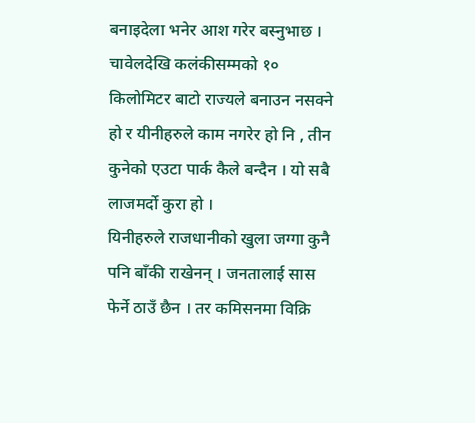बनाइदेला भनेर आश गरेर बस्नुभाछ । चावेलदेखि कलंकीसम्मको १० किलोमिटर बाटो राज्यले बनाउन नसक्ने हो र यीनीहरुले काम नगरेर हो नि , तीन कुनेको एउटा पार्क कैले बन्दैन । यो सबै लाजमर्दो कुरा हो ।
यिनीहरुले राजधानीको खुला जग्गा कुनै पनि बाँकी राखेनन् । जनतालाई सास फेर्ने ठाउँ छैन । तर कमिसनमा विक्रि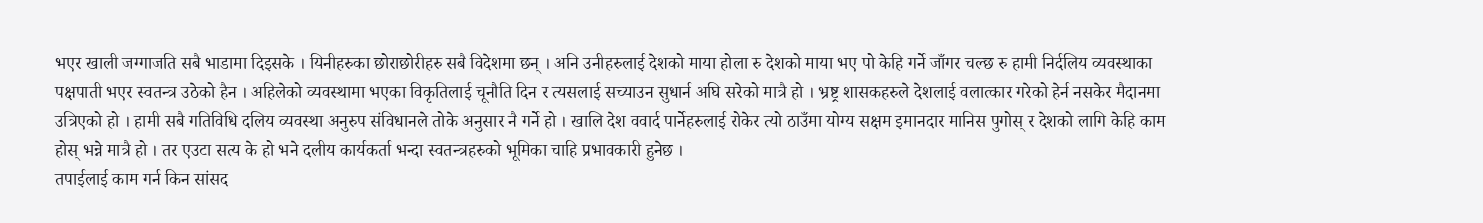भएर खाली जग्गाजति सबै भाडामा दिइसके । यिनीहरुका छोराछोरीहरु सबै विदेशमा छन् । अनि उनीहरुलाई देशको माया होला रु देशको माया भए पो केहि गर्ने जाँगर चल्छ रु हामी निर्दलिय व्यवस्थाका पक्षपाती भएर स्वतन्त्र उठेको हैन । अहिलेको व्यवस्थामा भएका विकृतिलाई चूनौति दिन र त्यसलाई सच्याउन सुधार्न अघि सरेको मात्रै हो । भ्रष्ट्र शासकहरुले देशलाई वलात्कार गरेको हेर्न नसकेर मैदानमा उत्रिएको हो । हामी सबै गतिविधि दलिय व्यवस्था अनुरुप संविधानले तोके अनुसार नै गर्ने हो । खालि देश ववार्द पार्नेहरुलाई रोकेर त्यो ठाउँमा योग्य सक्षम इमानदार मानिस पुगोस् र देशको लागि केहि काम होस् भन्ने मात्रै हो । तर एउटा सत्य के हो भने दलीय कार्यकर्ता भन्दा स्वतन्त्रहरुको भूमिका चाहि प्रभावकारी हुनेछ ।
तपाईलाई काम गर्न किन सांसद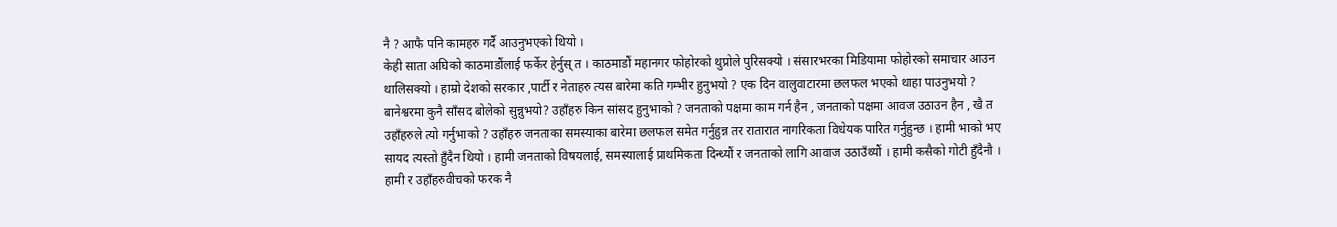नै ? आफै पनि कामहरु गर्दै आउनुभएको थियो ।
केही साता अघिको काठमाडौंलाई फर्केर हेर्नुस् त । काठमाडौं महानगर फोहोरको थुप्रोले पुरिसक्यो । संसारभरका मिडियामा फोहोरको समाचार आउन थालिसक्यो । हाम्रो देशको सरकार ,पार्टी र नेताहरु त्यस बारेमा कति गम्भीर हुनुभयो ? एक दिन वालुवाटारमा छलफल भएको थाहा पाउनुभयो ? बानेश्वरमा कुनै साँसद बोलेको सुन्नुभयो? उहाँहरु किन सांसद हुनुभाको ? जनताको पक्षमा काम गर्न हैन , जनताको पक्षमा आवज उठाउन हैन , खै त उहाँहरुले त्यो गर्नुभाको ? उहाँहरु जनताका समस्याका बारेमा छलफल समेत गर्नुहुन्न तर रातारात नागरिकता विधेयक पारित गर्नुहुन्छ । हामी भाको भए सायद त्यस्तो हुँदैन थियो । हामी जनताको विषयलाई, समस्यालाई प्राथमिकता दिन्थ्यौं र जनताको लागि आवाज उठाउँथ्यौं । हामी कसैको गोटी हुँदैनौ । हामी र उहाँहरुवीचको फरक नै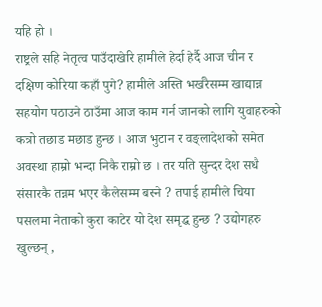यहि हो ।
राष्ट्रले सहि नेतृत्व पाउँदाखेरि हामीले हेर्दा हेर्दै आज चीन र दक्षिण कोरिया कहाँ पुगे? हामीले अस्ति भर्खरैसम्म खाद्यान्न सहयोग पठाउने ठाउँमा आज काम गर्न जानको लागि युवाहरुको कत्रो तछाड मछाड हुन्छ । आज भुटान र वङ्लादेशको समेत अवस्था हाम्रो भन्दा निकै राम्रो छ । तर यति सुन्दर देश सधै संसारकै तन्नम भएर कैलेसम्म बस्ने ? तपाई हामीले चिया पसलमा नेताको कुरा काटेर यो देश समृद्ध हुन्छ ? उद्योगहरु खुल्छन् ,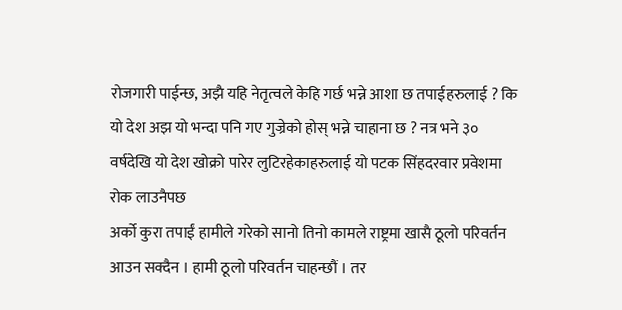रोजगारी पाईन्छ, अझै यहि नेतृत्वले केहि गर्छ भन्ने आशा छ तपाईहरुलाई ? कि यो देश अझ यो भन्दा पनि गए गुज्रेको होस् भन्ने चाहाना छ ? नत्र भने ३० वर्षदेखि यो देश खोक्रो पारेर लुटिरहेकाहरुलाई यो पटक सिंहदरवार प्रवेशमा रोक लाउनैपछ
अर्को कुरा तपाईं हामीले गरेको सानो तिनो कामले राष्ट्रमा खासै ठूलो परिवर्तन आउन सक्दैन । हामी ठूलो परिवर्तन चाहन्छौं । तर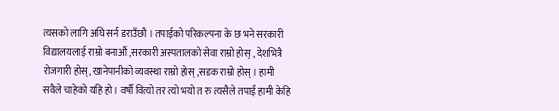त्यसको लागि अघि सर्न डराउँछौ । तपाईको परिकल्पना के छ भने सरकारी विद्यालयलाई राम्रो बनाऔं ,सरकारी अस्पतालको सेवा राम्रो होस् , देशभित्रै रोजगारी होस्, खानेपानीको व्यवस्था राम्रो होस् ,सडक राम्रो होस् । हामी सवैले चाहेको यहि हो । वर्षौ वित्यो तर त्यो भयो त रु त्यसैले तपाईं हामी केहि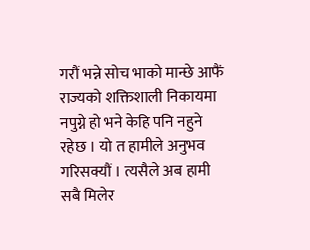गरौं भन्ने सोच भाको मान्छे आफैं राज्यको शक्तिशाली निकायमा नपुग्ने हो भने केहि पनि नहुने रहेछ । यो त हामीले अनुभव गरिसक्यौं । त्यसैले अब हामी सबै मिलेर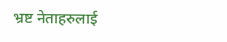भ्रष्ट नेताहरुलाई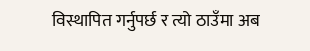विस्थापित गर्नुपर्छ र त्यो ठाउँमा अब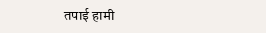तपाई हामी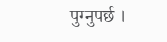पुग्नुपर्छ ।